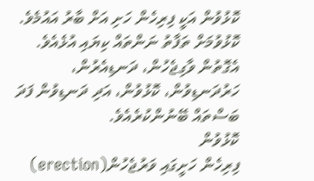ކޮޅުވުން އަކީ ފިރިހެން ހަށި އަށް ބާރު އައުމެވެ. ކޮޅުވުމަށް ތަފާތު ނަންތައް ކިޔައި އުޅެއެވެ. އެގޮތުން ވާގިޖެހުން، ދަނޑިއެރުން، ހަރުދަނޑިވުން، ކޮޅުވުން، އަދި ދަނޑިވުން ފަދަ ބަސްތައް ބޭނުންކުރެއެވެ.
ކޮޅުވުން
ފިރިހެން ހަށީގައި ވަރުޖެހުން(erection)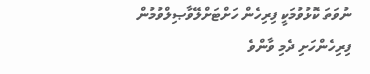ނުވަތަ ކޮޅުވުމަކީ ފިރިހެން ހަށްޓަށްލޭވާޞިލްވުމުން ފިރިހެންހަށި ދެމި ވާންވެ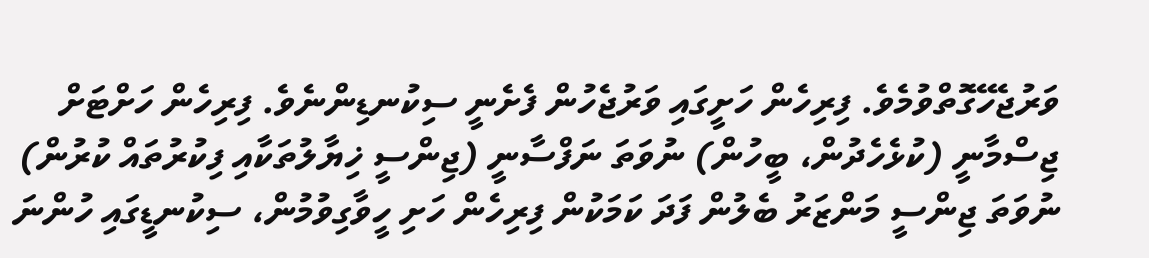ވަރުޖެހޭގޮތްވުމެވެ. ފިރިހެން ހަށީގައި ވަރުޖެހުން ފެށެނީ ސިކުނޑިންނެވެ. ފިރިހެން ހަށްޓަށް ޖިސްމާނީ (ކުޅެހެދުން، ބީހުން) ނުވަތަ ނަފްސާނީ (ޖިންސީ ޚިޔާލުތަކާއި ފިކުރުތައް ކުރުން) ނުވަތަ ޖިންސީ މަންޒަރު ބެލުން ފަދަ ކަމަކުން ފިރިހެން ހަށި ހީވާގިވުމުން، ސިކުނޑީގައި ހުންނަ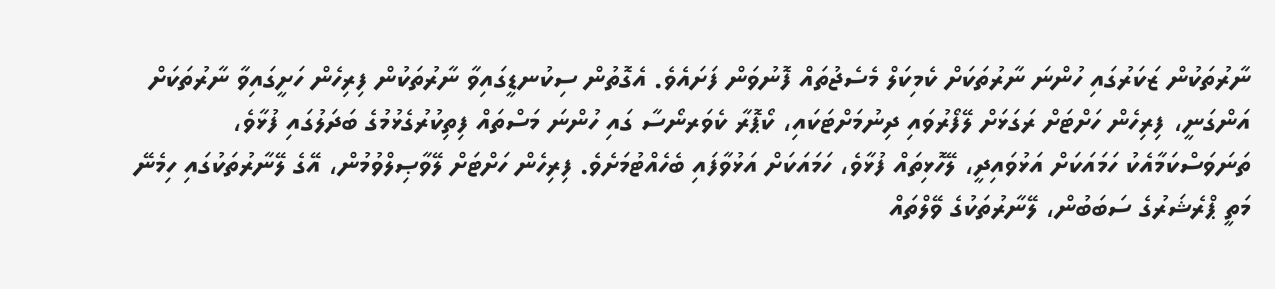ނާރުތަކުން ޒަކަރުގައި ހުންނަ ނާރުތަކަށް ކެމިކަލް މެސެޖުތައް ފޮނުވަން ފަށައެވެ. އެގޮތުން ސިކުނޑީގައިވާ ނާރުތަކުން ފިރިހެން ހަށީގައިވާ ނާރުތަކަށް އަންގަނީ، ފިރިހެން ހަށްޓަށް ރަގަޅަށް ލޭފޯރުވައި ދިނުމަށްޓަކައި، ކޯޕޮރާ ކެވަރނޯސާ ގައި ހުންނަ މަސްތައް ފިތިކުރުގެޅުމުގެ ބަދަލުގައި ފުޅާވެ، ތަނަވަސްކަމާއެކު ހަމައަކަށް އަޅުވައިދީ، ލޭހޮޅިތައް ފުޅާވެ، ހަމައަކަށް އަޅުވާފައި ބެހެއްޓުމަށެވެ. ފިރިހެން ހަށްޓަށް ލޭވާޞިލްވުމުން، އޭގެ ލޭނާރުތަކުގައި ހިމެނޭ މަތީ ޕްރެޝަރުގެ ސަބަބުން، ލޭނާރުތަކުގެ ވޭލްތައް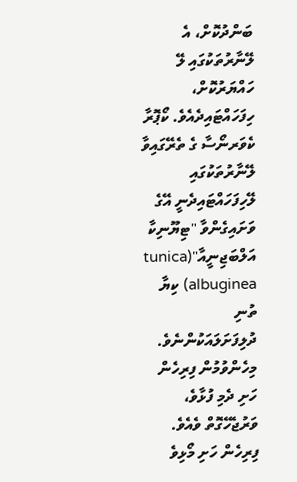ބަންދުކޮށް، އެ ލޭނާރުތަކުގައި ލޭ ހައްޔަރުކޮށް، ހިފަހައްޓައިދެއެވެ. ކޯޕޮރާ ކެވަރނޯސާ ގެ ތެރޭގައިވާ ލޭނާރުތަކުގައި ލޭހިފަހައްޓައިދެނީ އޭގެ ވަށައިގެންވާ "ޓިޔޫނިކާ އަލްބަޖިނީއާ"(tunica albuginea) ކިޔާ ތުނި ދުލިފަށަލައަކުންނެވެ. މިހެންވުމުން ފިރިހެން ހަށި ދެމި ފުޅާވެ، ވަރުޖެހޭގޮތް ވެއެވެ. ފިރިހެން ހަށި މޯޅިވެ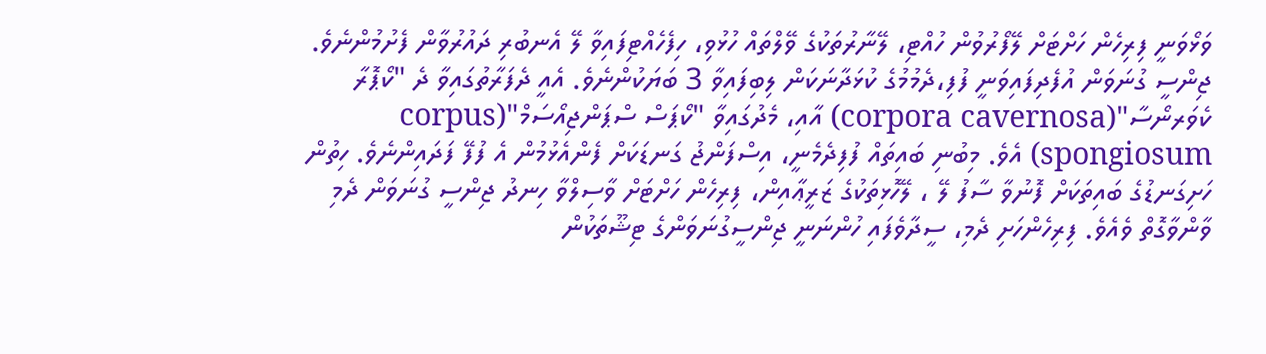ވަޅޯވަނީ ފިރިހެން ހަށްޓަށް ލޭފޯރުވުން ހުއްޓި، ލޭނާރުތަކުގެ ވޭލްތައް ހުޅުވި، ހިފެހެއްޓިފައިވާ ލޭ އެނބުރި ދައުރުވާން ފެށުމުންނެވެ. ޖިންސީ ގުނަވަން އުފެދިފައިވަނީ ފުފި،ދެމުމުގެ ކުޅަދާނަކަން ލިބިފައިވާ 3 ބަޔަކުންނެވެ. އެއީ ދެފަރާތުގައިވާ ދެ "ކޯޕޮރާ ކެވަރނޯސާ"(corpora cavernosa) އާއި، މެދުގައިވާ "ކޯޕަސް ސްޕަންޖިއޯސަމް"(corpus spongiosum) އެވެ. މިބުނި ބައިތައް ފުފިދެމެނީ، އިސްފަންޖު ގަނޑަކަށް ފެންއެޅުމުން އެ ފުފޭ ފަދައިންނެވެ. ހިތުން ހަށިގަނޑުގެ ބައިތަކަށް ފޮނުވާ ސާފު ލޭ ، ލޭހޮޅިތަކުގެ ޒަރީޢާއިން، ފިރިހެން ހަށްޓަށް ވާސިލްވާ ހިނދު ޖިންސީ ގުނަވަން ދެމި ވާންވާގޮތް ވެއެވެ. ފިރިހެންހަށި ދެމި، ސީދާވެފައި ހުންނަނީ ޖިންސީގުނަވަންގެ ޓިޝޫތަކުން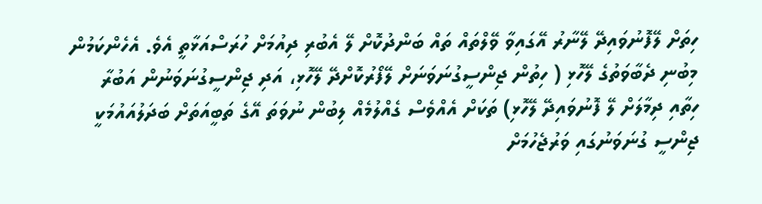ހިތަށް ލޭފޮނުވައިދޭ ލޭނާރު އޭގައިވާ ވޭލްތައް ތައް ބަންދުކޮށް ލޭ އެބުރި ދިއުމަށް ހުރަސްއަޅާތީ އެވެ. އެހެންކަމުން މިބުނި ދެބާވަތުގެ ލޭހޮޅި ( ހިތުން ޖިންސީގުނަވަނަށް ލޭފޯރުކޮށްދޭ ލޭހޮޅި، އަދި ޖިންސީގުނަވަނުން އަބުރާ ހިތާއި ދިމާލަށް ލޭ ފޮނުވައިދޭ ލޭހޮޅި) ތަކަށް އެއްވެސް ގެއްލުމެއް ލިބުން ނުވަތަ އޭގެ ތަބީއަތަށް ބަދަލުއައުމަކީ ޖިންސީ ގުނަވަނުގައި ވަރުޖެހުމަށް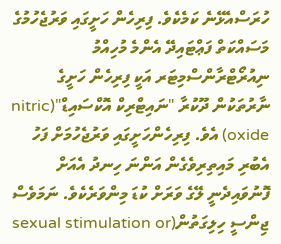ހުރަސްއެޅޭނެ ކަމެކެވެ. ފިރިހެން ހަށީގައި ވަރުޖެހުމުގެ މަސައްކަތް ފަޢްޓައިދޭ އެންމެ މުހިއްމު ނިއުރޯޓްރާންސްމިޓަރ އަކީ ފިރިހެން ހަށީގެ ނާރުތަކުން ދޫކުރާ "ނައިޓްރިކް އޮކްސައިޑް"(nitric oxide) އެވެ. ފިރިހެންހަށީގައި ވަރުޖެހުމަށް ފަހު އެބުރި މައިތިރިވެގެން އަންނަ ހިނދު އެއަށް ފޮނުވައިދެނީ ލޭގެ ވަރަށް ކުޑަ މިންވަރެކެވެ. ނަމަވެސް ޖިންސީ ހިލިގަތުން(sexual stimulation or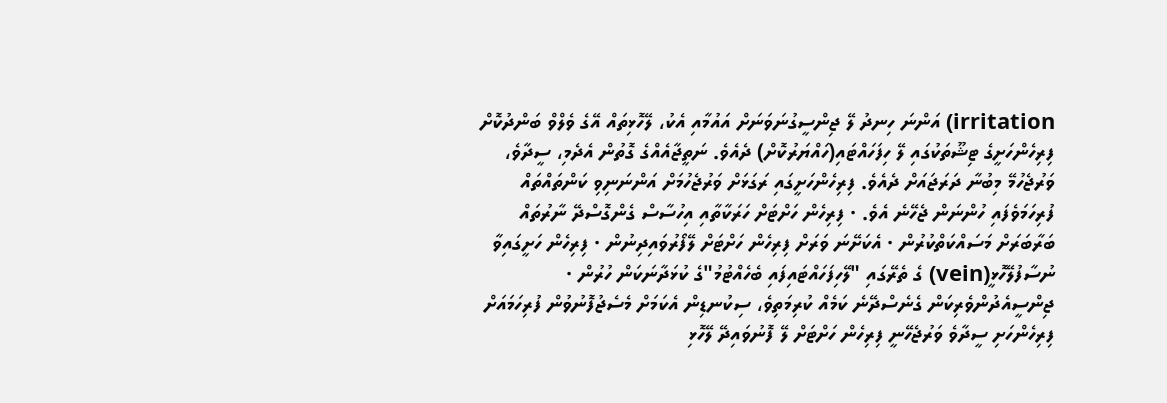irritation) އަންނަ ހިނދު ލޭ ޖިންސީގުނަވަނަށް އައުމާއި އެކު، ލޭހޮޅިތައް އޭގެ ވެލްވް ބަންދުކޮށް ފިރިހެންހަށީގެ ޓިޝޫތަކުގައި ލޭ ހިފަހައްޓައި(ހައްޔަރުކޮށް) ދެއެވެ. ނަތީޖާއެއްގެ ގޮތުން އެދެމި، ސީދާވެ، ވަރުޖެހުމޭ މިބުނާ ދަރަޖައަށް ދެއެވެ. ފިރިހެންހަށީގައި ރަގަޅަށް ވަރުޖެހުމަށް އަންނަނިވި ކަންތައްތައް ފުރިހަމަވެފައި ހުންނަން ޖެހޭނެ އެވެ. · ފިރިހެން ހަށްޓަށް ހަރަކާތާއި އިހުސާސް ގެންގޮސްދޭ ނާރުތައް ބަރާބަރަށް މަސައްކަތްކުރުން · އެކަށޭނަ ވަރަށް ފިރިހެން ހަށްޓަށް ލޭފޯރުވައިދިނުން · ފިރިހެން ހަށީގައިވާ ނުސާފުލޭހޮޅީ(vein) ގެ ތެރޭގައި "ލޭހިފަހައްޓައިފައި ބެހެއްޓުމު"ގެ ކުޅަދާނަކަން ހުރުން · ޖިންސީއެދުންވެރިކަން ގެނެސްދޭނެ ކަމެއް ކުރިމަތިވެ، ސިކުނޑިން އެކަމަށް މެސެޖުފޮނުވުން ފުރިހަމައަށް ފިރިހެންހަށި ސީދާވެ ވަރުޖެހޭނީ ފިރިހެން ހަށްޓަށް ލޭ ފޮނުވައިދޭ ލޭހޮޅި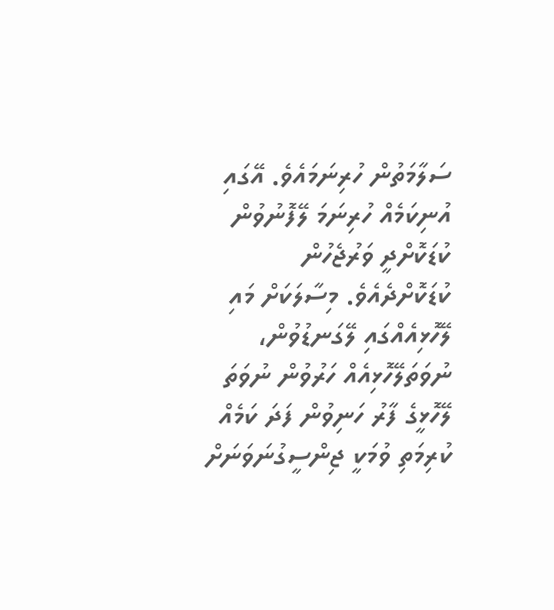ސަލާމަތުން ހުރިނަމައެވެ. އޭގައި އުނިކަމެއް ހުރިނަމަ ލޭފޮނުވުން ކުޑަކޮށްދީ ވަރުޖެހުން ކުޑަކޮށްދެއެވެ. މިސާލަކަށް މައި ލޭހޮޅިއެއްގައި ލޭގަނޑުވުން، ނުވަތަލޭހޮޅިއެއް ހަރުވުން ނުވަތަ ލޭހޮޅީގެ ފާރު ހަނިވުން ފަދަ ކަމެއް ކުރިމަތި ވުމަކީ ޖިންސީގުނަވަނަށް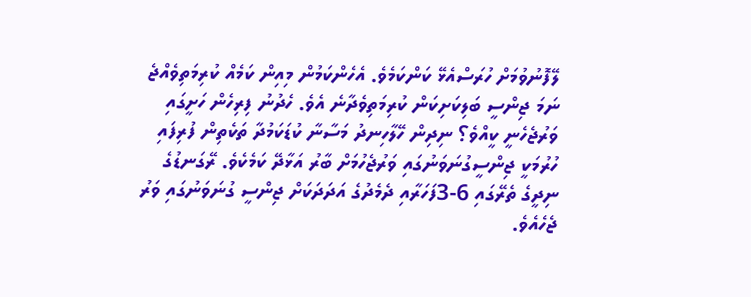ލޭފޮނުވުމަށް ހުރަސްއެޅޭ ކަންކަމެވެ. އެހެންކަމުން މިއިން ކަމެއް ކުރިމަތިވެއްޖެ ނަމަ ޖިންސީ ބަލިކަށިކަން ކުރިމަތިވެދާނެ އެވެ. ހެދުނު ފިރިހެން ހަށީގައި ވަރުޖެހެނީ ކީއްވެ؟ ނިދިން ހޭލާހިނދު މަސާނާ ކުޑަކަމުދާ ތަކެތިން ފުރިފައި ހުރުމަކީ ޖިންސީގުނަވަނުގައި ވަރުޖެހުމަށް ބާރު އަޅާދޭ ކަމެކެވެ. ރޭގަނޑުގެ ނިދީގެ ތެރޭގައި 6-3ފަހަރާއި ދެމެދުގެ އަދަދަކަށް ޖިންސީ ގުނަވަނުގައި ވަރު ޖެހެއެވެ.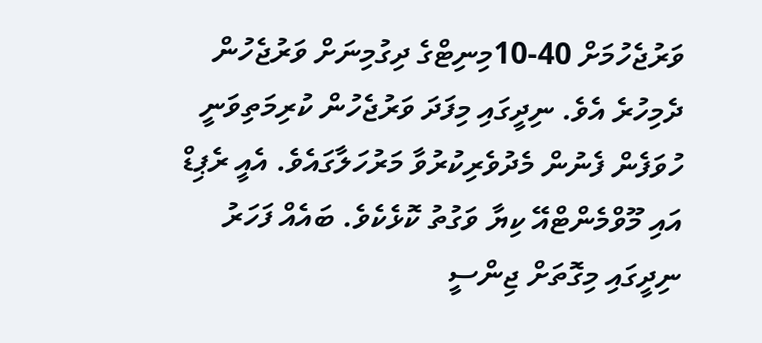ވަރުޖެހުމަށް 40-10މިނިޓްގެ ދިގުމިނަށް ވަރުޖެހުން ދެމިހުރެ އެވެ. ނިދީގައި މިފަދަ ވަރުޖެހުން ކުރިމަތިވަނީ ހުވަފެން ފެނުން މެދުވެރިކުރުވާ މަރުހަލާގައެވެ. އެއީ ރެޕިޑް އައި މޫވްމެންޓްއޭ ކިޔާ ވަގުތު ކޮޅެކެވެ. ބައެއް ފަހަރު ނިދީގައި މިގޮތަށް ޖިންސީ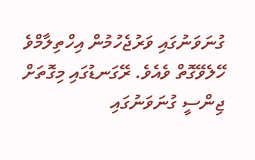ގުނަވަނުގައި ވަރުޖެހުމުން އިހްތިލާމްވެ ހޭލެވޭގޮތް ވެއެވެ. ރޭގަނޑުގައި މިގޮތަށް ޖިންސީ ގުނަވަނުގައި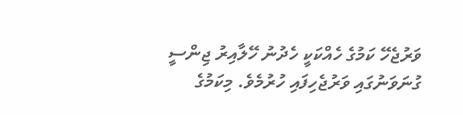ވަރުޖެހޭ ކަމުގެ ހެއްކަކީ ހެދުނު ހޭލާއިރު ޖިންސީ ގުނަވަނުގައި ވަރުޖެހިފައި ހުރުމެވެ. މިކަމުގެ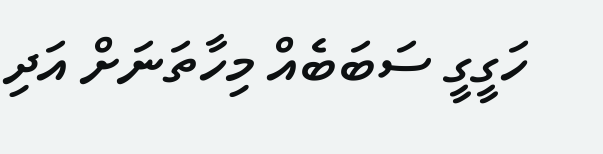ހަގީގީ ސަބަބެއް މިހާތަނަށް އަދި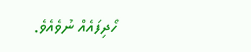ހޯދިފައެއް ނުވެއެވެ.